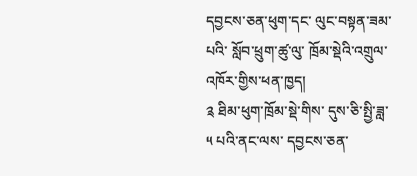དབྱངས་ཅན་ཕུག་དང་ ལུང་བསྟན་ཟམ་པའི་ སློབ་ཕྲུག་ཚུ་ལུ་ ཁྲོམ་སྡེའི་འགྲུལ་འཁོར་གྱིས་ཕན་ཁྱད།
༉ ཐིམ་ཕུག་ཁྲོམ་སྡེ་གིས་ དུས་ཅི་སྤྱི་ཟླ་༥ པའི་ནང་ལས་ དབྱངས་ཅན་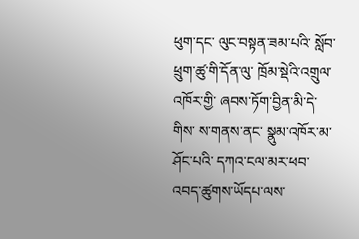ཕུག་དང་ ལུང་བསྟན་ཟམ་པའི་ སློབ་ཕྲུག་ཚུ་གི་དོན་ལུ་ ཁྲོམ་སྡེའི་འགྲུལ་འཁོར་གྱི་ ཞབས་ཏོག་བྱིན་མི་དེ་གིས་ ས་གནས་ནང་ སྣུམ་འཁོར་མ་ཤོང་པའི་ དཀའ་ངལ་མར་ཕབ་འབད་ཚུགས་ཡོདཔ་ལས་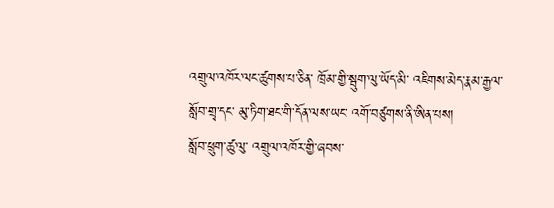འགྲུལ་འཁོར་ལང་ཚུགས་པ་ཅིན་ ཁྲོམ་གྱི་སྦུག་ལུ་ཡོད་མི་ འཇིགས་མེད་རྣམ་རྒྱལ་སློབ་གྲྭ་དང་ མུ་ཏིག་ཐང་གི་དོན་ལས་ཡང་ འགོ་བཙུགས་ནི་ཨིན་པས།
སློབ་ཕྲུག་ཚུ་ལུ་ འགྲུལ་འཁོར་གྱི་ཞབས་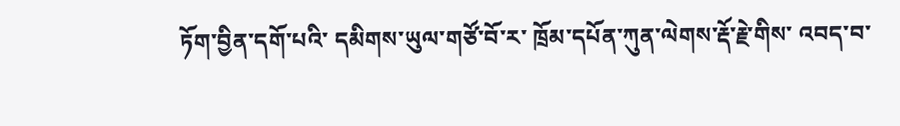ཏོག་བྱིན་དགོ་པའི་ དམིགས་ཡུལ་གཙོ་བོ་ར་ ཁྲོམ་དཔོན་ཀུན་ལེགས་རྡོ་རྗེ་གིས་ འབད་བ་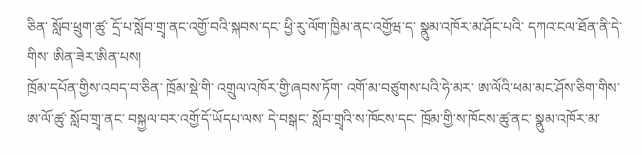ཅིན་ སློབ་ཕྲུག་ཚུ་ དྲོ་པ་སློབ་གྲྭ་ནང་འགྱོ་བའི་སྐབས་དང་ ཕྱི་རུ་ལོག་ཁྱིམ་ནང་འགྱོཝ་ད་ སྣུམ་འཁོར་མ་ཤོང་པའི་ དཀའ་ངལ་ཐོན་ནི་དེ་གིས་ ཨིན་ཟེར་ཨིན་པས།
ཁྲོམ་དཔོན་གྱིས་འབད་བ་ཅིན་ ཁྲོམ་སྡེ་གི་ འགྲུལ་འཁོར་གྱི་ཞབས་ཏོག་ འགོ་མ་བཙུགས་པའི་ཧེ་མར་ ཨ་ལོའི་ཕམ་མང་ཤོས་ཅིག་གིས་ ཨ་ལོ་ཚུ་ སློབ་གྲྭ་ནང་ བསྐྱལ་བར་འགྱོ་དོ་ཡོདཔ་ལས་ དེ་བསྒང་ སློབ་གྲྭའི་ས་ཁོངས་དང་ ཁྲོམ་གྱི་ས་ཁོངས་ཚུ་ནང་ སྣུམ་འཁོར་མ་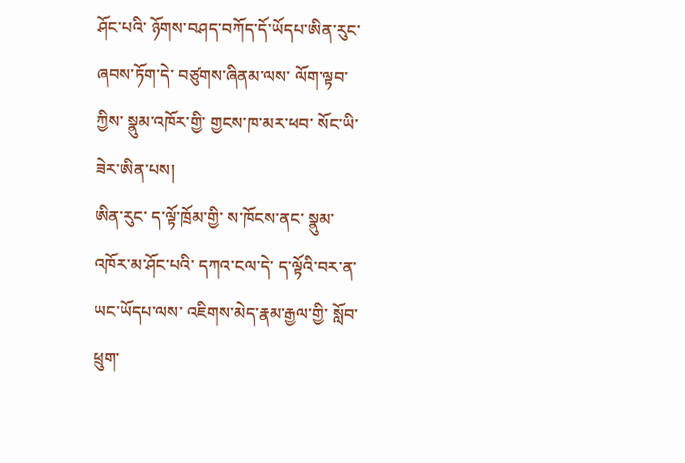ཤོང་པའི་ ཉོགས་བཤད་བཀོད་དོ་ཡོདཔ་ཨིན་རུང་ ཞབས་ཏོག་དེ་ བཙུགས་ཞིནམ་ལས་ ལོག་ལྟབ་ཀྱིས་ སྣུམ་འཁོར་གྱི་ གྱངས་ཁ་མར་ཕབ་ སོང་ཡི་ཟེར་ཨིན་པས།
ཨིན་རུང་ ད་ལྟོ་ཁྲོམ་གྱི་ ས་ཁོངས་ནང་ སྣུམ་འཁོར་མ་ཤོང་པའི་ དཀའ་ངལ་དེ་ ད་ལྟོའི་བར་ན་ཡང་ཡོདཔ་ལས་ འཇིགས་མེད་རྣམ་རྒྱལ་གྱི་ སློབ་ཕྲུག་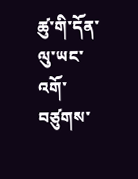ཚུ་གི་དོན་ལུ་ཡང་ འགོ་བཙུགས་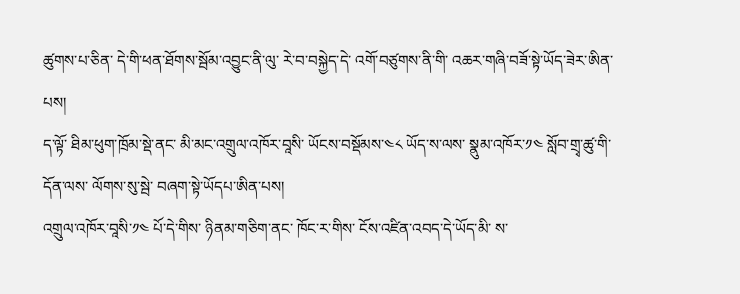ཚུགས་པ་ཅིན་ དེ་གི་ཕན་ཐོགས་སྦོམ་འབྱུང་ནི་ལུ་ རེ་བ་བསྐྱེད་དེ་ འགོ་བཙུགས་ནི་གི་ འཆར་གཞི་བཟོ་སྟེ་ཡོད་ཟེར་ཨིན་པས།
ད་ལྟོ་ ཐིམ་ཕུག་ཁྲོམ་སྡེ་ནང་ མི་མང་འགྲུལ་འཁོར་བཱསི་ ཡོངས་བསྡོམས་༤༨ ཡོད་ས་ལས་ སྣུམ་འཁོར་༡༤ སློབ་གྲྭ་ཚུ་གི་དོན་ལས་ ལོགས་སུ་སྦེ་ བཞག་སྟེ་ཡོདཔ་ཨིན་པས།
འགྲུལ་འཁོར་བཱསི་༡༤ པོ་དེ་གིས་ ཉིནམ་གཅིག་ནང་ ཁོང་ར་གིས་ ངོས་འཛིན་འབད་དེ་ཡོད་མི་ ས་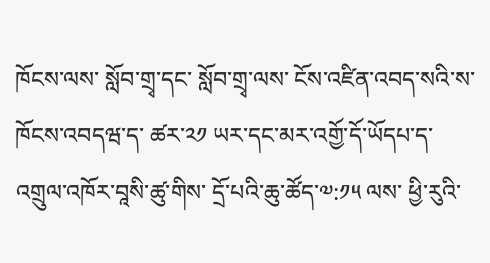ཁོངས་ལས་ སློབ་གྲྭ་དང་ སློབ་གྲྭ་ལས་ ངོས་འཛིན་འབད་སའི་ས་ཁོངས་འབདཝ་ད་ ཚར་༢༡ ཡར་དང་མར་འགྱོ་དོ་ཡོདཔ་ད་ འགྲུལ་འཁོར་བཱསི་ཚུ་གིས་ དྲོ་པའི་ཆུ་ཚོད་༧:༡༥ ལས་ ཕྱི་རུའི་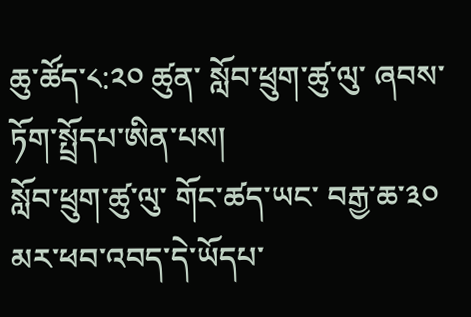ཆུ་ཚོད་༨:༢༠ ཚུན་ སློབ་ཕྲུག་ཚུ་ལུ་ ཞབས་ཏོག་སྤྲོདཔ་ཨིན་པས།
སློབ་ཕྲུག་ཚུ་ལུ་ གོང་ཚད་ཡང་ བརྒྱ་ཆ་༣༠ མར་ཕབ་འབད་དེ་ཡོདཔ་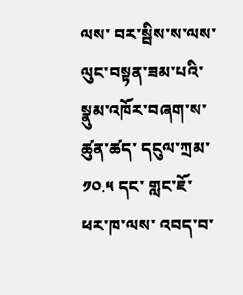ལས་ བར་སྦིས་ས་ལས་ ལུང་བསྟན་ཟམ་པའི་ སྣུམ་འཁོར་བཞག་ས་ཚུན་ཚད་ དངུལ་ཀྲམ་༡༠.༥ དང་ གླང་ཇོ་ཕར་ཁ་ལས་ འབད་བ་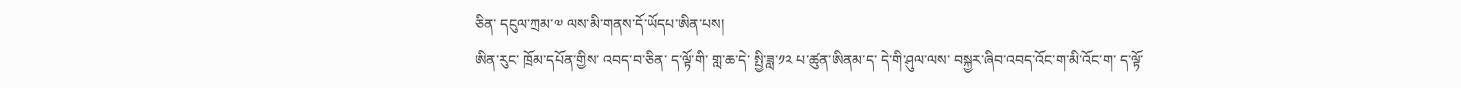ཅིན་ དངུལ་ཀྲམ་༧ ལས་མི་གནས་དོ་ཡོདཔ་ཨིན་པས།
ཨིན་རུང་ ཁྲོམ་དཔོན་གྱིས་ འབད་བ་ཅིན་ ད་ལྟོ་གི་ གླ་ཆ་དེ་ སྤྱི་ཟླ་༡༢ པ་ཚུན་ཨིནམ་ད་ དེ་གི་ཤུལ་ལས་ བསྐྱར་ཞིབ་འབད་འོང་ག་མི་འོང་ག་ ད་ལྟོ་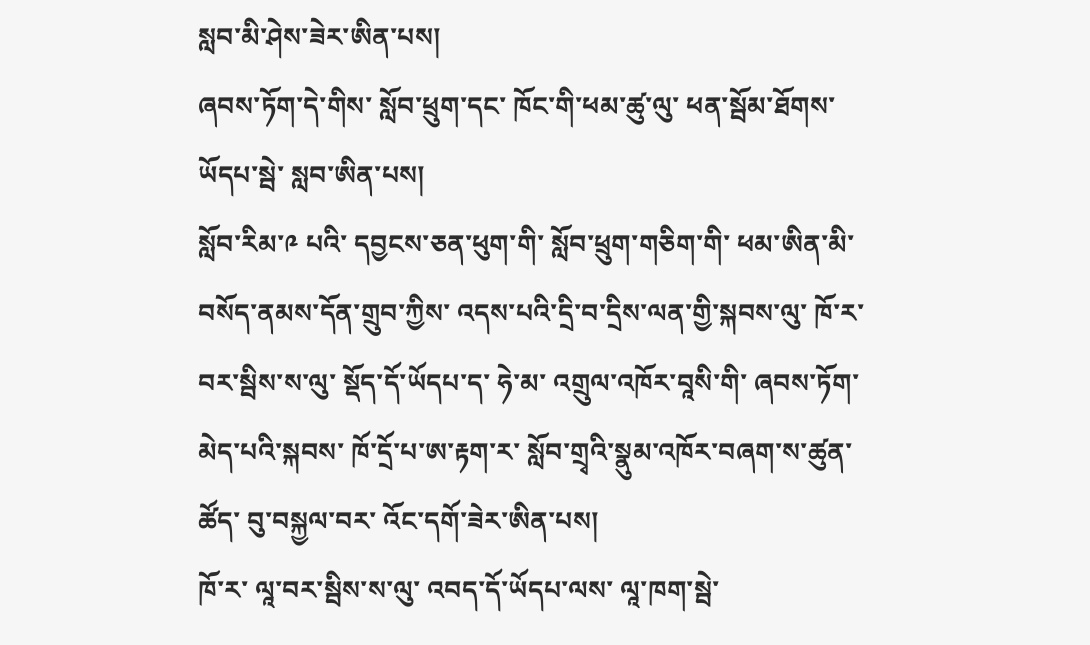སླབ་མི་ཤེས་ཟེར་ཨིན་པས།
ཞབས་ཏོག་དེ་གིས་ སློབ་ཕྲུག་དང་ ཁོང་གི་ཕམ་ཚུ་ལུ་ ཕན་སྦོམ་ཐོགས་ཡོདཔ་སྦེ་ སླབ་ཨིན་པས།
སློབ་རིམ་༩ པའི་ དབྱངས་ཅན་ཕུག་གི་ སློབ་ཕྲུག་གཅིག་གི་ ཕམ་ཨིན་མི་ བསོད་ནམས་དོན་གྲུབ་ཀྱིས་ འདས་པའི་དྲི་བ་དྲིས་ལན་གྱི་སྐབས་ལུ་ ཁོ་ར་ བར་སྦིས་ས་ལུ་ སྡོད་དོ་ཡོདཔ་ད་ ཧེ་མ་ འགྲུལ་འཁོར་བཱསི་གི་ ཞབས་ཏོག་མེད་པའི་སྐབས་ ཁོ་དྲོ་པ་ཨ་རྟག་ར་ སློབ་གྲྭའི་སྣུམ་འཁོར་བཞག་ས་ཚུན་ཚོད་ བུ་བསྐྱལ་བར་ འོང་དགོ་ཟེར་ཨིན་པས།
ཁོ་ར་ ལཱ་བར་སྦིས་ས་ལུ་ འབད་དོ་ཡོདཔ་ལས་ ལཱ་ཁག་སྦེ་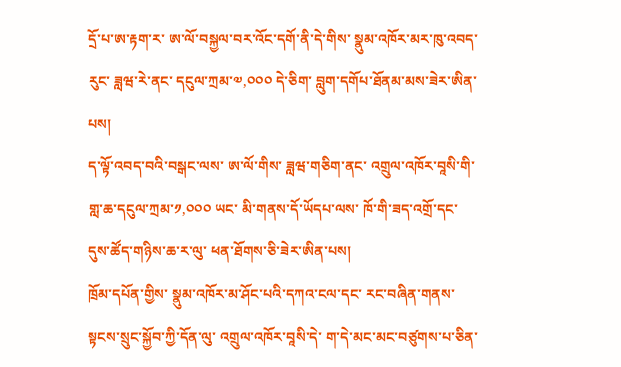དྲོ་པ་ཨ་རྟག་ར་ ཨ་ལོ་བསྐྱལ་བར་འོང་དགོ་ནི་དེ་གིས་ སྣུམ་འཁོར་མར་ཁུ་འབད་རུང་ ཟླཝ་རེ་ནང་ དངུལ་ཀྲམ་༧,༠༠༠ དེ་ཅིག་ བླུག་དགོཔ་ཐོནམ་མས་ཟེར་ཨིན་པས།
ད་ལྟོ་འབད་བའི་བསྒང་ལས་ ཨ་ལོ་གིས་ ཟླཝ་གཅིག་ནང་ འགྲུལ་འཁོར་བཱསི་གི་ གླ་ཆ་དངུལ་ཀྲམ་༡,༠༠༠ ཡང་ མི་གནས་དོ་ཡོདཔ་ལས་ ཁོ་གི་ཟད་འགྲོ་དང་ དུས་ཚོད་གཉིས་ཆ་ར་ལུ་ ཕན་ཐོགས་ཅི་ཟེར་ཨིན་པས།
ཁྲོམ་དཔོན་གྱིས་ སྣུམ་འཁོར་མ་ཤོང་པའི་དཀའ་ངལ་དང་ རང་བཞིན་གནས་སྟངས་སྲུང་སྐྱོབ་ཀྱི་དོན་ལུ་ འགྲུལ་འཁོར་བཱསི་དེ་ ག་དེ་མང་མང་བཙུགས་པ་ཅིན་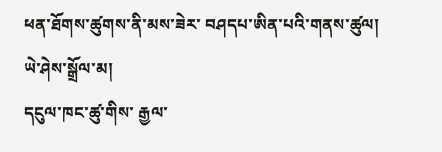ཕན་ཐོགས་ཚུགས་ནི་མས་ཟེར་ བཤདཔ་ཨིན་པའི་གནས་ཚུལ།
ཡེ་ཤེས་སྒྲོལ་མ།
དངུལ་ཁང་ཚུ་གིས་ རྒྱལ་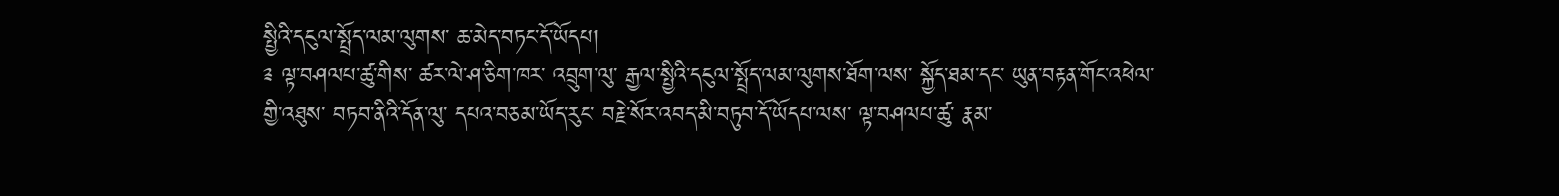སྤྱིའི་དངུལ་སྤྲོད་ལམ་ལུགས་ ཆ་མེད་བཏང་དོ་ཡོདཔ།
༉ ལྟ་བཤལཔ་ཚུ་གིས་ ཚར་ལེ་ཤ་ཅིག་ཁར་ འབྲུག་ལུ་ རྒྱལ་སྤྱིའི་དངུལ་སྤྲོད་ལམ་ལུགས་ཐོག་ལས་ སྐྱོད་ཐམ་དང་ ཡུན་བརྟན་གོང་འཕེལ་གྱི་འཐུས་ བཏབ་ནིའི་དོན་ལུ་ དཔའ་བཅམ་ཡོད་རུང་ བརྗེ་སོར་འབད་མི་བཏུབ་དོ་ཡོདཔ་ལས་ ལྟ་བཤལཔ་ཚུ་ རྣམ་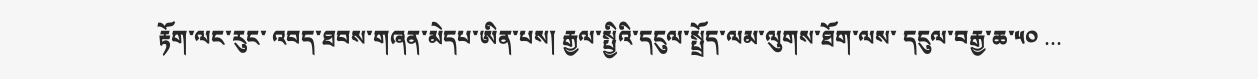རྟོག་ལང་རུང་ འབད་ཐབས་གཞན་མེདཔ་ཨིན་པས། རྒྱལ་སྤྱིའི་དངུལ་སྤྲོད་ལམ་ལུགས་ཐོག་ལས་ དངུལ་བརྒྱ་ཆ་༥༠ …